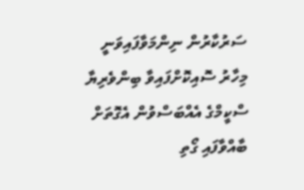ސަރުކާރުން ނިންމަވާފައިވަނީ މިހާރު ސޮއިކޮށްފައިވާ ބިންވެރިޔާ ސްކީމްގެ އެއްބަސްވުން އެގޮތަށް ބާއްވާފައި ގޯތި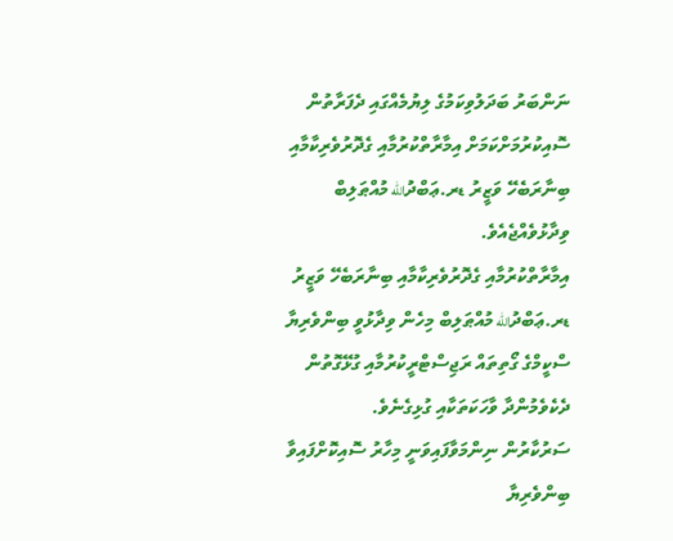ނަންބަރު ބަދަލުވިކަމުގެ ލިޔުމެއްގައި ދެފަރާތުން ސޮއިކުރުމަށްކަމަށް އިމާރާތްކުރުމާއި ގެދޮރުވެރިކާމާއި ބިނާރަބެހޭ ވަޒީރު ޑރ.ޢަބްދުالله މުއްޠަލިބް ވިދާޅުވެއްޖެއެވެ.
އިމާރާތްކުރުމާއި ގެދޮރުވެރިކާމާއި ބިނާރަބެހޭ ވަޒީރު ޑރ.ޢަބްދުالله މުއްޠަލިބް މިހެން ވިދާޅުވީ ބިންވެރިޔާ ސްކީމްގެ ގޯތިތައް ރަޖިސްޓްރީކުރުމާއި ގުޅޭގޮތުން ދެކެވެމުންދާ ވާހަކަތަކާއި ގުޅިގެނެވެ.
ސަރުކާރުން ނިންމަވާފައިވަނީ މިހާރު ސޮއިކޮށްފައިވާ ބިންވެރިޔާ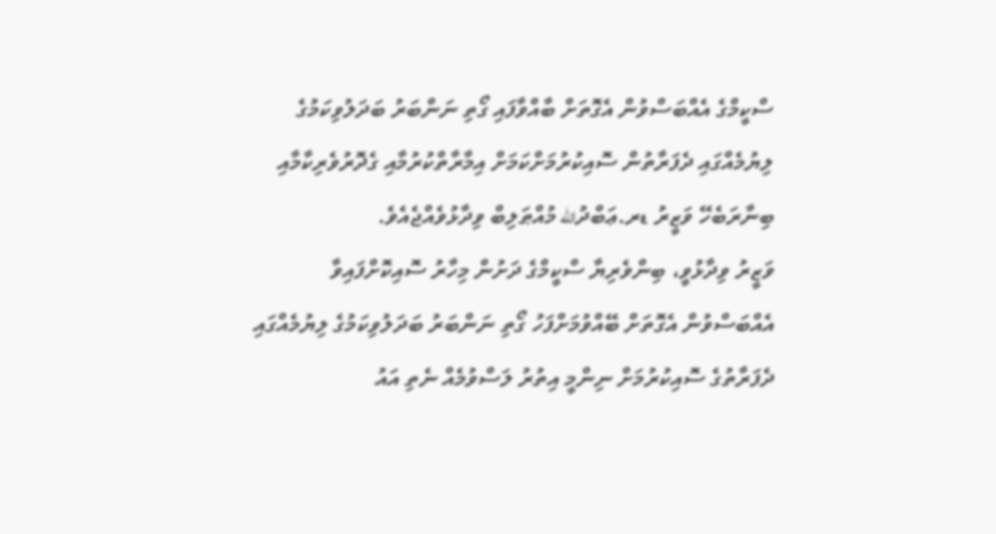ސްކީމްގެ އެއްބަސްވުން އެގޮތަށް ބާއްވާފައި ގޯތި ނަންބަރު ބަދަލުވިކަމުގެ ލިޔުމެއްގައި ދެފަރާތުން ސޮއިކުރުމަށްކަމަށް އިމާރާތްކުރުމާއި ގެދޮރުވެރިކާމާއި ބިނާރަބެހޭ ވަޒީރު ޑރ.ޢަބްދުالله މުއްޠަލިބް ވިދާޅުވެއްޖެއެވެ.
ވަޒީރު ވިދާޅުވީ، ބިންވެރިޔާ ސްކީމްގެ ދަށުން މިހާރު ސޮއިކޮށްފައިވާ އެއްބަސްވުން އެގޮތަށް ބޭއްވުމަށްފަހު ގޯތި ނަންބަރު ބަދަލުވިކަމުގެ ލިޔުމެއްގައި ދެފަރާތުގެ ސޮއިކުރުމަށް ނިންމީ އިތުރު ލަސްވުމެއް ނެތި އައު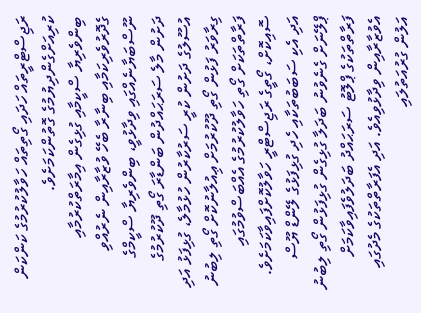ރަޖިސްޓްރީތައް ހަދައި ގޯތިތައް ހަވާލުކުރުމުގެ ކަންކަން ކުރިއަށްގެންދިޔުމުގެ ގޮތުންކަމަށެވެ.
ބިންވެރިޔާ ސްކީމާއި ގުޅިގެން އިމާރަތްކުރުމާއި ގެދޮރުވެރިކަމާއި ބިނާރާ ބެހޭ ވުޒާރާއިން ނެރުއްވި ނޫސްބަޔާނެއްގައި ވިދާޅުވީ، ބިންވެރިޔާ ސްކީމްގެ ދަށުން މާލެ ސަރަޙައްދުން ބަންޑާރަ ގޯތި ދޫކުރުމުގެ އުސޫލުގެ ދަށުން ކުރީ ސަރުކާރުން ހުޅުމާލެ، ގުޅިފަޅު އަދި ގިރާވަރު ފަޅުން ގޯތި ދޫކުރުމަށް ޢިއުލާނުކޮށް ގޯތި ލިބުނު ފަރާތްތަކަށް ގޯތި ހަވާލުކުރުމުގެ އެއްބަސްވުމުގައި ސޮއިކޮށް، ގޯތީގެ ރަޖިސްޓްރީ ހަވާލުކޮށްފައިވާކަމަށެވެ. އަދި އެކި ސަބަބުތަކާއި ހެދި ގުޅިފަޅުގެ ލޭންޑް ޔޫސް ޕްލޭނަށް ގެނެވުނު ބަދަލާ ގުޅިގެން ގުޅިފަޅުން ގޯތި ލިބުނު ފަރާތްތަކުގެ ޕްލޮޓު ސަރަޙައްދު ބަދަލުވެފައިވާކަމަށް އެވުޒާރާއިން ވިދާޅުވިއެވެ. އަދި އެފަރާތްތަކުގެ މެދުގައި އަލުން ގުރުއަތުލައި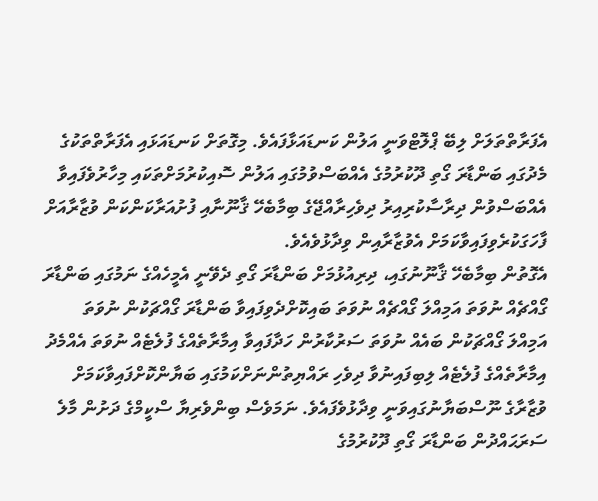އެފަރާތްތަލަށް ލިބޭ ޕްލޮޓްވަނީ އަލުން ކަނޑައަޅާފައެވެ. މިގޮތަށް ކަނޑައަޅައި އެފަރާތްތަކުގެ މެދުގައި ބަންޑާރަ ގޯތި ދޫކުރުމުގެ އެއްބަސްވުމުގައި އަލުން ސޮއިކުރުމަށްތަކައި މިހާރުވެފައިވާ އެއްބަސްވުން ދިރާސާކުރިއިރު ދިވެހިރާއްޖޭގެ ބިމާބެހޭ ޤާނޫނާއި ފުށުއަރާކަންކަން ވުޒާރާއަށް ފާހަގަކުރެވިފައިވާކަމަށް އެވުޒާރާއިން ވިދާޅުވެއެވެ.
އެގޮތުން ބިމާބެހޭ ޤާނޫނުގައި، ދިރިއުޅުމަށް ބަންޑާރަ ގޯތި ދެވޭނީ އެމީހެއްގެ ނަމުގައި ބަންޑާރަ ގޯއްޗެއް ނުވަތަ އަމިއްލަ ގޯއްޗެއް ނުވަތަ ބައިކޮށްދެވިފައިވާ ބަންޑާރަ ގޯއްޗަކުން ނުވަތަ އަމިއްލަ ގޯއްޗަކުން ބައެއް ނުވަތަ ސަރުކާރުން ހަދާފައިވާ އިމާރާތެއްގެ ފުލެޓެއް ނުވަތަ އެއްމެދު އިމާރާތެއްގެ ފުލެޓެއް ލިބިފައިނުވާ ދިވެހި ރައްޔިތުންނަށްކަމުގައި ބަޔާންކޮށްފައިވާކަމަށް ވުޒާރާގެ ނޫސްބަޔާނުގައިވަނީ ވިދާޅުވެފައެވެ. ނަމަވެސް ބިންވެރިޔާ ސްކީމްގެ ދަށުން މާލެ ސަރަޙައްދުން ބަންޑާރަ ގޯތި ދޫކުރުމުގެ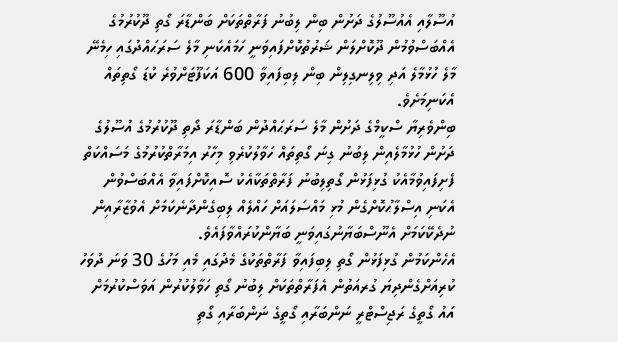އުސޫލާއި އެއުސޫލުގެ ދަށުން ބިން ލިބުނު ފަރާތްތަކަށް ބަންޑާރަ ގޯތި ދޫކުރުމުގެ އެއްބަސްވުމުން ދޫކޮށްލަން ޝަރުތުކޮށްފައިވަނީ ހަމައެކަނި މާލެ ސަރަޙައްދުގައި ހިމެނޭ މާލެ ހުޅުމާލެ އަދި ވިލިނގިލިން ބިން ލިބިފައިވާ 600 އަކަފޫޓަށްވުރެ ކުޑަ ގޯތިތައް އެކަނިމަށެވެ.
ބިންވެރިޔާ ސްކީމްގެ ދަށުން މާލެ ސަރަޙައްދުން ބަންޑާރަ ދޯތި ދޫކުރުމުގެ އުސޫލުގެ ދަށުން ހުޅުމާލެއިން ލިބުނު ގިނަ ގޯތިތައް ހަވާލުކުރެވި މިހާރު އިމަރާތްކުރުމުގެ މަސައްކަތް ފެށިފައިވުމާއެކު ގުޅިފަޅުން ގޯތިލިބުނު ފަރާތްތަކާއެކު ސޮއިކޮށްފައިވާ އެއްބަސްވުން އެކަނި އިސްލާޙުކޮށްގެން މުޅި މައްސަލައަށް ހައްލެއް ލިބިގެންދާނެކަމަށް އެވުޒާރާއިން ނުދެކޭކަމަށް އެނޫސްބަޔާނުގައިވަނީ ބަޔާންކުރައްވާފައެވެ.
އެހެންކަމުން ގުޅިފަޅުން ގޯތި ލިބިފައިވާ ފަރާތްތަކުގެ މެދުގައި މެއި މަހުގެ 30 ވަނަ ދުވަހު ކުރިއަށްގެންދިޔަ ގުރއަތުން އެފަރާތްތަކަށް ލިބުނު ގޯތި ހަވާލުކުރުން އަވަސްކުރުމަށް އައު ގޯތީގެ ރަޖިސްޓްރީ ނަންބަރާއި ގޯތީގެ ނަންބަރާއި ގޯތި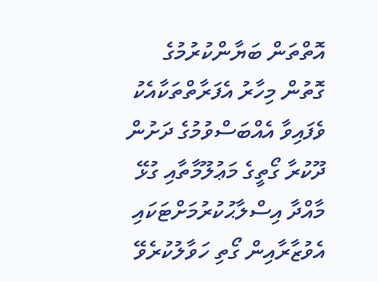އޮތްތަން ބަޔާންކުރުމުގެ ގޮތުން މިހާރު އެފަރާތްތަކާއެކު ވެފައިވާ އެއްބަސްވުމުގެ ދަށުން ދޫކުރާ ގޯތީގެ މަޢުލޫމާތާއި ގުޅޭ މާއްދާ އިސްލާޙުކުރުމަށްޓަކައި އެވުޒާރާއިން ގޯތި ހަވާލުކުރެވޭ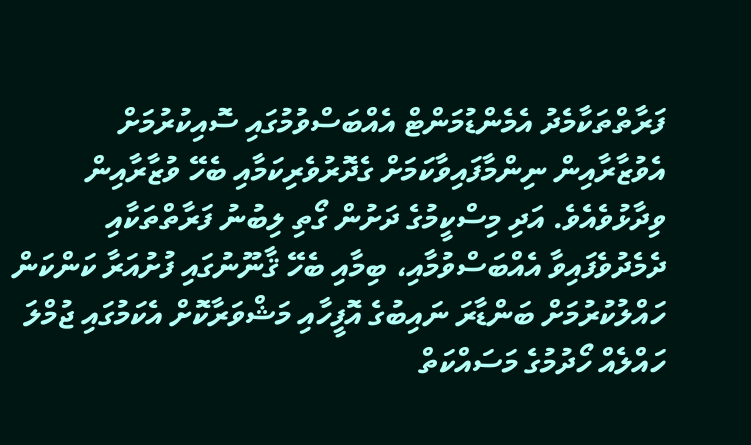ފަރާތްތަކާމެދު އެމެންޑުމަންޓް އެއްބަސްވުމުގައި ސޮއިކުރުމަށް އެވުޒާރާއިން ނިންމާފައިވާކަމަށް ގެދޮރުވެރިކަމާއި ބެހޭ ވުޒާރާއިން ވިދާޅުވެއެވެ. އަދި މިސްކީމުގެ ދަށުން ގޯތި ލިބުނު ފަރާތްތަކާއި ދެމެދުވެފައިވާ އެއްބަސްވުމާއި، ބިމާއި ބެހޭ ޤާނޫނުގައި ފުށުއަރާ ކަންކަން ހައްލުކުރުމަށް ބަންޑާރަ ނައިބުގެ އޮފީހާއި މަޝްވަރާކޮށް އެކަމުގައި ޖުމްލަ ހައްލެއް ހޯދުމުގެ މަސައްކަތް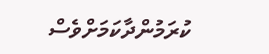ކުރަމުންދާކަމަށްވެސް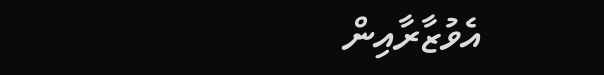އެވުޒާރާއިން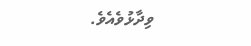ވިދާޅުވެއެވެ.